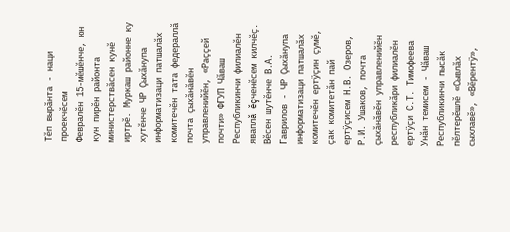Тĕп вырăнта - наци проекчĕсем
Февралĕн 15-мĕшĕнче, юн кун пирĕн районта министерствăсен кунĕ иртрĕ. Муркаш районне ку хутĕнче ЧР Çыхăнупа информатизаци патшалăх комитечĕн тата федераллă почта çыхăнăвĕн управленийĕн, «Раççей почти» ФГУП Чăваш Республикинчи филиалĕн яваплă ĕçченĕсем килчĕç. Вĕсен шутĕнче В.А. Гаврилов - ЧР Çыхăнупа информатизаци патшалăх комитечĕн ертÿçин çумĕ, çак комитетăн пай ертÿçисем Н.В. Озеров, Р.И. Ушаков, почта çыхăнăвĕн управленийĕн республикăри филиалĕн ертÿçи С.Т. Тимофеева
Унăн темисем - Чăваш Республикинчи пысăк пĕлтерĕшлĕ «Сывлăх сыхлавĕ», «Вĕрентÿ»,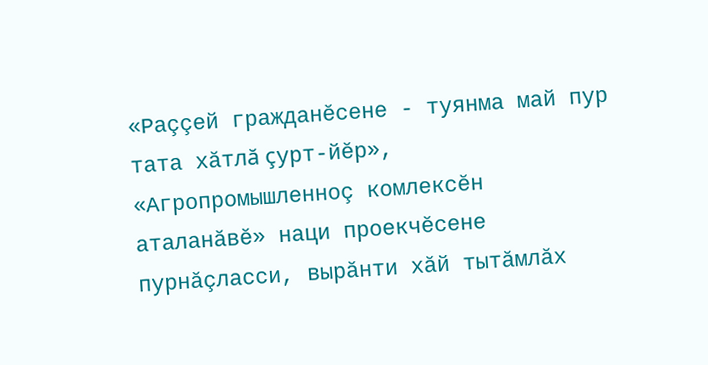«Раççей гражданĕсене - туянма май пур тата хăтлă çурт-йĕр», «Агропромышленноç комлексĕн аталанăвĕ» наци проекчĕсене пурнăçласси, вырăнти хăй тытăмлăх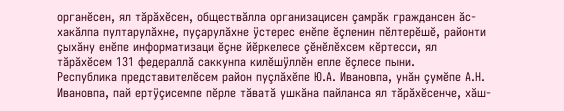органĕсен, ял тăрăхĕсен, обществăлла организацисен çамрăк граждансен ăс-хакăлпа пултарулăхне, пуçарулăхне ÿстерес енĕпе ĕçленин пĕлтерĕшĕ, районти çыхăну енĕпе информатизаци ĕçне йĕркелесе çĕнĕлĕхсем кĕртесси, ял тăрăхĕсем 131 федераллă саккунпа килĕшÿллĕн епле ĕçлесе пыни.
Республика представителĕсем район пуçлăхĕпе Ю.А. Ивановпа, унăн çумĕпе А.Н. Ивановпа, пай ертÿçисемпе пĕрле тăватă ушкăна пайланса ял тăрăхĕсенче, хăш-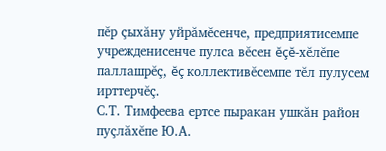пĕр çыхăну уйрăмĕсенче, предприятисемпе учрежденисенче пулса вĕсен ĕçĕ-хĕлĕпе паллашрĕç, ĕç коллективĕсемпе тĕл пулусем ирттерчĕç.
С.Т. Тимфеева ертсе пыракан ушкăн район пуçлăхĕпе Ю.А.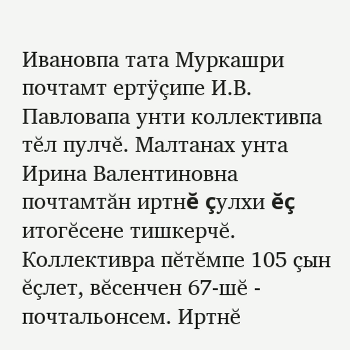Ивановпа тата Муркашри почтамт ертÿçипе И.В. Павловапа унти коллективпа тĕл пулчĕ. Малтанах унта Ирина Валентиновна почтамтăн иртнĕ çулхи ĕç итогĕсене тишкерчĕ. Коллективра пĕтĕмпе 105 çын ĕçлет, вĕсенчен 67-шĕ - почтальонсем. Иртнĕ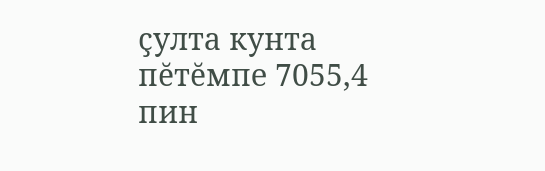çулта кунта пĕтĕмпе 7055,4 пин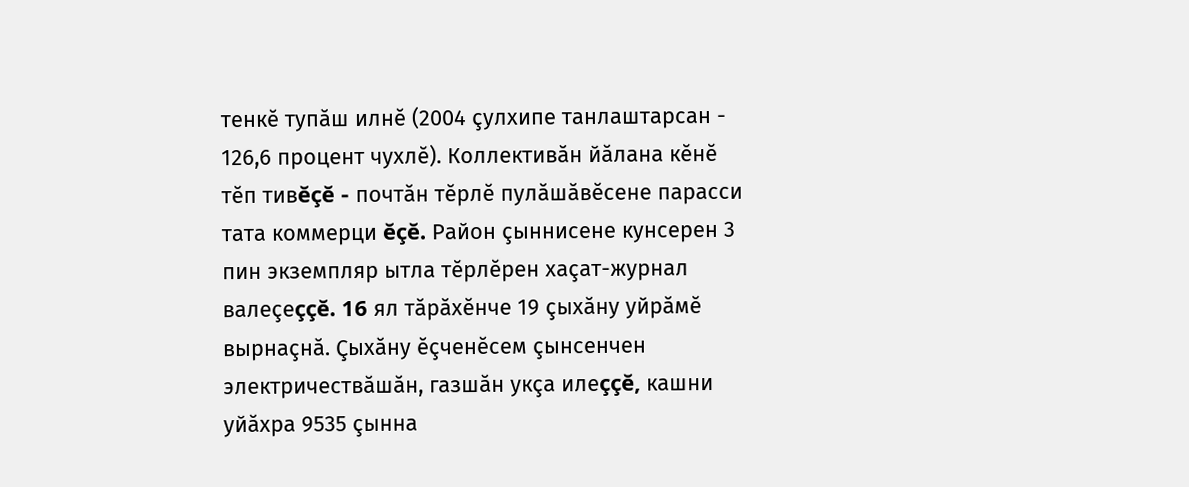тенкĕ тупăш илнĕ (2004 çулхипе танлаштарсан - 126,6 процент чухлĕ). Коллективăн йăлана кĕнĕ тĕп тивĕçĕ - почтăн тĕрлĕ пулăшăвĕсене парасси тата коммерци ĕçĕ. Район çыннисене кунсерен 3 пин экземпляр ытла тĕрлĕрен хаçат-журнал валеçеççĕ. 16 ял тăрăхĕнче 19 çыхăну уйрăмĕ вырнаçнă. Çыхăну ĕçченĕсем çынсенчен электричествăшăн, газшăн укçа илеççĕ, кашни уйăхра 9535 çынна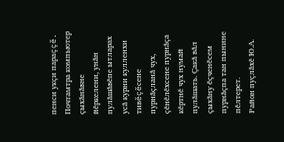пенси укçи параççĕ. Почтамтра компьютер çыхăнăвне йĕркелени, унăн пулăшăвĕпе ытларах усă курни кулленхи тивĕçĕсене пурнăçланă чух, çĕнĕлĕхсене пурнăçа кĕртнĕ чух нумай пулăшать. Çакă вăл çыхăну ĕçченĕсем пурнăçпа тан пынине пĕлтерет.
Район пуçлăхĕ Ю.А.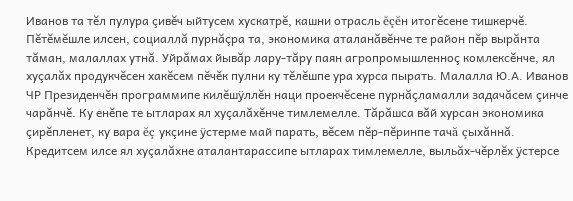Иванов та тĕл пулура çивĕч ыйтусем хускатрĕ, кашни отрасль ĕçĕн итогĕсене тишкерчĕ. Пĕтĕмĕшле илсен, социаллă пурнăçра та, экономика аталанăвĕнче те район пĕр вырăнта тăман, малаллах утнă. Уйрăмах йывăр лару-тăру паян агропромышленноç комлексĕнче, ял хуçалăх продукчĕсен хакĕсем пĕчĕк пулни ку тĕлĕшпе ура хурса пырать. Малалла Ю.А. Иванов ЧР Президенчĕн программипе килĕшÿллĕн наци проекчĕсене пурнăçламалли задачăсем çинче чарăнчĕ. Ку енĕпе те ытларах ял хуçалăхĕнче тимлемелле. Тăрăшса вăй хурсан экономика çирĕпленет, ку вара ĕç укçине ÿстерме май парать, вĕсем пĕр-пĕринпе тачă çыхăннă. Кредитсем илсе ял хуçалăхне аталантарассипе ытларах тимлемелле, выльăх-чĕрлĕх ÿстерсе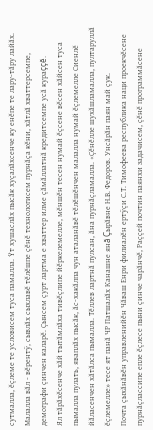сутмалла, ĕçлеме те условисем туса памалла. Ÿт хушаслăх пысăк хуçалăхсенче ку енĕпе те лару-тăру лайăх. Малалла вăл - вĕрентÿ, сывлăх сыхлавĕ тĕлĕшпе çĕнĕ технологисем пурнăçа кĕни, хăтлă хваттерсемпе, демографи çинчен каларĕ. Çынсем çурт лартма е хваттер илме çăмăллатнă кредитсемпе усă кураççĕ.
Ял тăрăхĕсенче хăй тытăмлăха тивĕçлипе йĕркелемелле, мĕншĕн тесен нумай ĕçсене вĕсен хăйсен туса пымалла пулать, яваплăх пысăк, ăс-хакăлпа чун аталанăвĕ тĕлĕшĕнчен малалла нумай ĕçлемелле Сиенлĕ йăласенчен хăтăлса пымалла. Тĕллев лартнă пулсан, ăна пурнăçламалла. «Çĕнĕлле шухăшламалла, пултаруллă ĕçлемелле» тесе ят панă ЧР Патшалăх Канашне янă Çырăвне Н.В. Федоров. Унсăрăн паян май çук.
Почта çыхăнăвĕн управленийĕн Чăваш Енри филиалĕн ертÿçи С.Т. Тимофеева республика наци проекчĕсене пурнăçлассипе епле ĕçлесе пыни çинче чарăнчĕ, Раççей почтин паянхи задачисем, çĕнĕ программăсене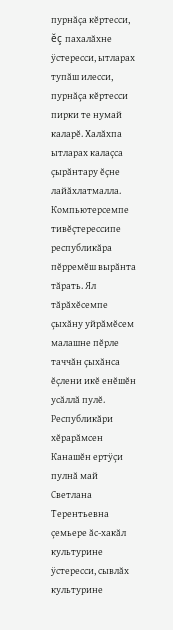пурнăçа кĕртесси, ĕç пахалăхне ÿстересси, ытларах тупăш илесси, пурнăçа кĕртесси пирки те нумай каларĕ. Халăхпа ытларах калаçса çырăнтару ĕçне лайăхлатмалла. Компьютерсемпе тивĕçтерессипе республикăра пĕрремĕш вырăнта тăрать. Ял тăрăхĕсемпе çыхăну уйрăмĕсем малашне пĕрле таччăн çыхăнса ĕçлени икĕ енĕшĕн усăллă пулĕ.
Республикăри хĕрарăмсен Канашĕн ертÿçи пулнă май Светлана Терентьевна çемьере ăс-хакăл культурине ÿстересси, сывлăх культурине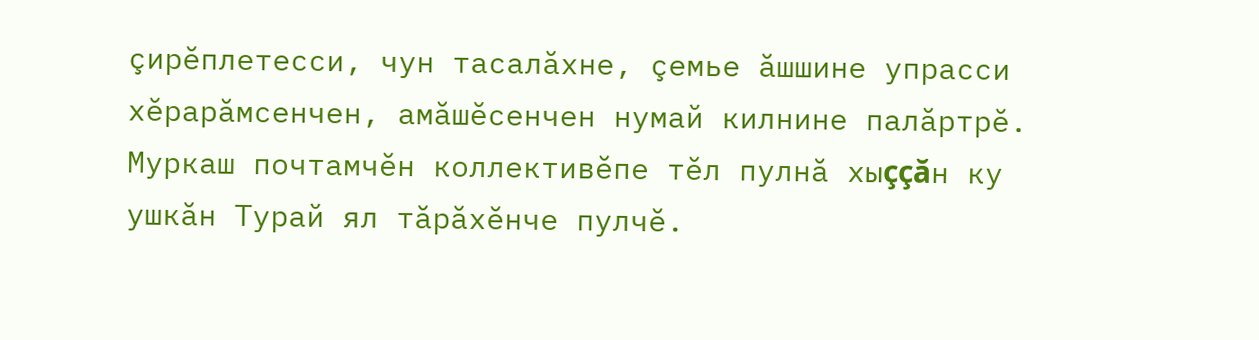çирĕплетесси, чун тасалăхне, çемье ăшшине упрасси хĕрарăмсенчен, амăшĕсенчен нумай килнине палăртрĕ.
Муркаш почтамчĕн коллективĕпе тĕл пулнă хыççăн ку ушкăн Турай ял тăрăхĕнче пулчĕ.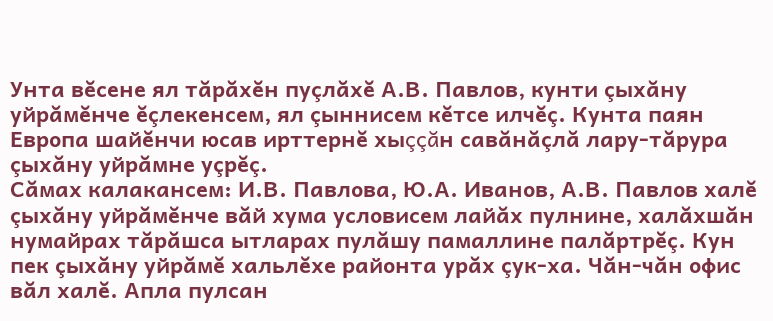Унта вĕсене ял тăрăхĕн пуçлăхĕ А.В. Павлов, кунти çыхăну уйрăмĕнче ĕçлекенсем, ял çыннисем кĕтсе илчĕç. Кунта паян Европа шайĕнчи юсав ирттернĕ хыççăн савăнăçлă лару-тăрура çыхăну уйрăмне уçрĕç.
Сăмах калакансем: И.В. Павлова, Ю.А. Иванов, А.В. Павлов халĕ çыхăну уйрăмĕнче вăй хума условисем лайăх пулнине, халăхшăн нумайрах тăрăшса ытларах пулăшу памаллине палăртрĕç. Кун пек çыхăну уйрăмĕ хальлĕхе районта урăх çук-ха. Чăн-чăн офис вăл халĕ. Апла пулсан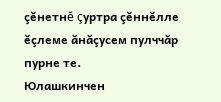çĕнетнĕ çуртра çĕннĕлле ĕçлеме ăнăçусем пулччăр пурне те.
Юлашкинчен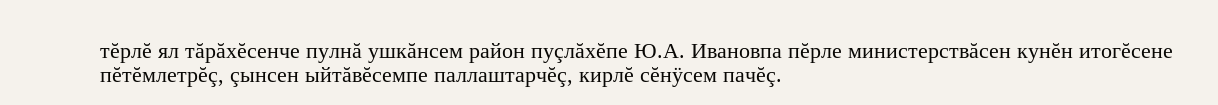тĕрлĕ ял тăрăхĕсенче пулнă ушкăнсем район пуçлăхĕпе Ю.А. Ивановпа пĕрле министерствăсен кунĕн итогĕсене пĕтĕмлетрĕç, çынсен ыйтăвĕсемпе паллаштарчĕç, кирлĕ сĕнÿсем пачĕç.